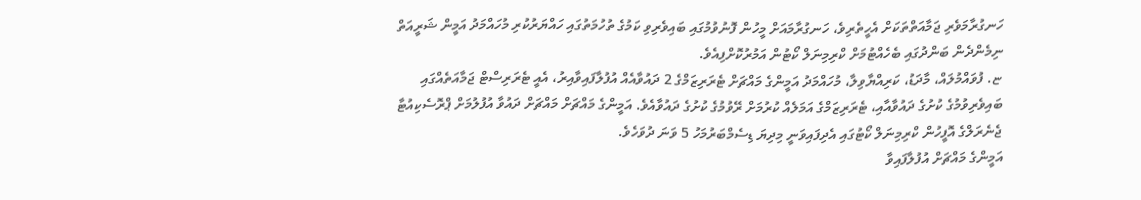ހަނގުރާމަވެރި ޖަމާއަތްތަކަށް އެހީތެރިވެ، ހަނގުރާމައަށް މީހުން ފޮނުވުމުގައި ބައިވެރިވި ކަމުގެ ތުހުމަތުގައި ހައްޔަރުކުރި މުހައްމަދު އަމީން ޝަރީއަތް ނިމެންދެން ބަންދުގައި ބެހެއްޓުމަށް ކްރިމިނަލް ކޯޓުން އަމުރުކޮށްފިއެވެ.
ޏ. ފުވައްމުލައް، މާދަޑު، ކަރިއްޔާވިލާ، މުހައްމަދު އަމީންގެ މައްޗަށް ޓެރަރިޒަމްގެ 2 ދައުވާއެއް އުފުލާފައިވާއިރު، އެއީ ޓެރަރިސްޓް ޖަމާއަތެއްގައި ބައިވެރިވުމުގެ ކުށުގެ ދައުވާއާއި، ޓެރަރިޒަމްގެ އަމަލެއް ކުރުމަށް ރޭވުމުގެ ކުށުގެ ދައުވާއެވެ. އަމީންގެ މައްޗަށް މައްޗަށް ދައުވާ އުފުލުމަށް ޕްރޮސެކިއުޓާ ޖެނެރަލްގެ އޮފީހުން ކްރިމިނަލް ކޯޓުގައި އެދިފައިވަނީ މިދިޔަ ޑިސެމްބަރުމަހު 5 ވަނަ ދުވަހެވެ.
އަމީންގެ މައްޗަށް އުފުލާފައިވާ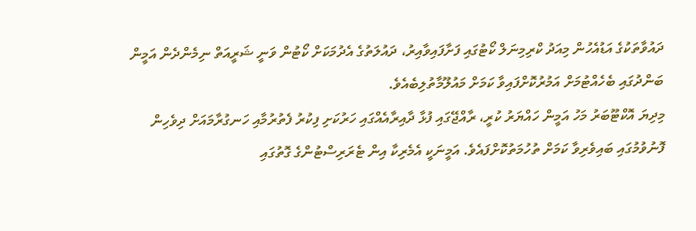ދައުވާތަކުގެ އަޑުއެހުން މިއަދު ކްރިމިނަލް ކޯޓުގައި ފަށާފައިވާއިރު، ދައުލަތުގެ އެދުމަކަށް ކޯޓުން ވަނީ ޝަރީއަތް ނިމެންދެން އަމީން ބަންދުގައި ބެހެއްޓުމަށް އަމުރުކޮށްފައިވާ ކަމަށް މައުލޫމާތުލިބެއެވެ.
މިދިޔަ އޮކްޓޫބަރު މަހު އަމީން ހައްޔަރު ކުރީ، ރާއްޖޭގައި ފުޅާ ދާއިރާއެއްގައި ހަރުކަށި ފިކުރު ފެތުރުމާއި ހަނގުރާމައަށް ދިވެހިން ފޮނުވުމުގައި ބައިވެރިވާ ކަމަށް ތުހުމަތުކޮށްފައެވެ. އަމީނަކީ އެމެރިކާ އިން ޓެރަރިސްޓުންގެ ގޮތުގައި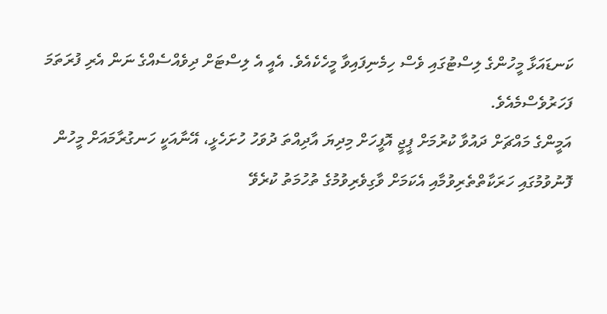ކަނޑައަޅާ މީހުންގެ ލިސްޓުގައި ވެސް ހިމެނިފައިވާ މީހެކެއެވެ. އެއީ އެ ލިސްޓަށް ދިވެއްސެއްގެ ނަން އެރި ފުރަތަމަ ފަހަރުވެސްމެއެވެ.
އަމީންގެ މައްޗަށް ދައުވާ ކުރުމަށް ޕީޖީ އޮފީހަށް މިދިޔަ އާދިއްތަ ދުވަހު ހުށަހެޅީ، އޭނާއަކީ ހަނގުރާމައަށް މީހުން ފޮނުވުމުގައި ހަރަކާތްތެރިވުމާއި އެކަމަށް ވާގިވެރިވުމުގެ ތުހުމަތު ކުރެވޭ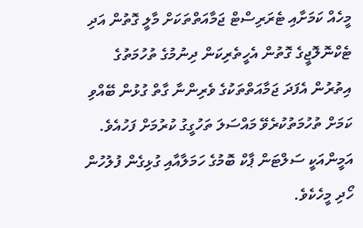މީހެއް ކަމަށާއި ޓެރަރިސްޓް ޖަމާއަތްތަކަށް މާލީ ގޮތުން އަދި ޓެކްނޮލޮޖީގެ ގޮތުން އެހީތެރިކަން ދިނުމުގެ ތުހުމަތުގެ އިތުރުން އެފަދަ ޖަމާއަތްތަކުގެ ވެރިންނާ ގާތް ގުޅުން ބޭއްވި ކަމަށް ތުހުމަތުކުރެވޭ މައްސަލަ ތަހުގީގު ކުރުމަށް ފަހުއެވެ.
އަމީންއަކީ ސަލްޓަން ޕާކް ބޮމުގެ ހަމަލާއާއި ގުޅިގެން ފުލުހުން ހޯދި މީހެކެވެ.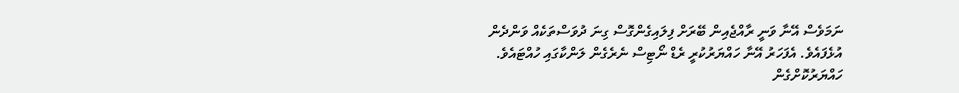ނަމަވެސް އޭނާ ވަނީ ރާއްޖެއިން ބޭރަށް ފިލައިގެންގޮސް ގިނަ ދުވަސްތަކެއް ވަންދެން އުޅެފައެވެ. އެފަހަރު އޭނާ ހައްޔަރުކުރީ ރެޑް ނޯޓިސް ނެރެގެން ލަންކާގައި ހުއްޓައެވެ. ހައްޔަރުކޮށްގެން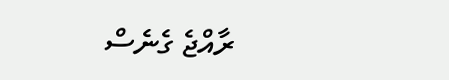ރާއްޖެ ގެނެސް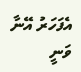އެފަހަރު އޭނާ ވަނީ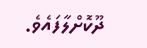ދޫކޮށްލާފައެވެ.